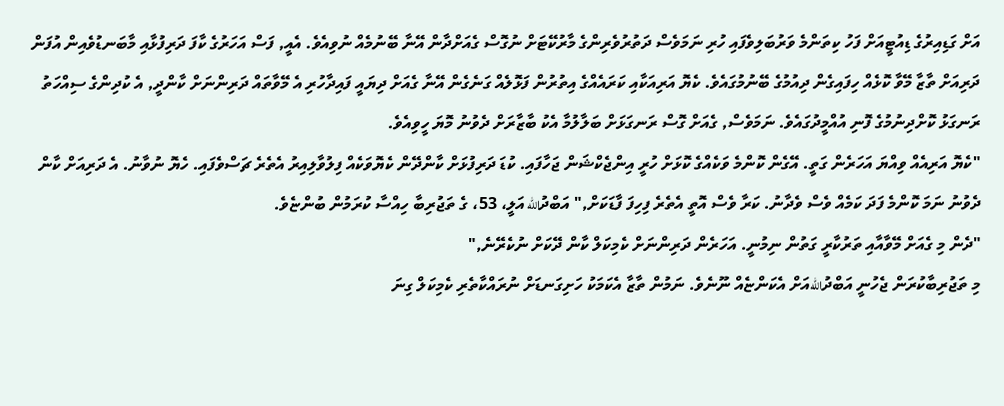އަށް ގަޑިއިރުގެ ޑިއުޓީއަށް ފަހު ކިތަންމެ ވަރުބަލިވެފައި ހުރި ނަމަވެސް ދަތުރުވެރިންގެ މާރުކޭޓަށް ނުގޮސް ގެއަށްދާން އޭނާ ބޭނުމެއް ނުވިއެވެ. އެއީ, ފަސް އަހަރުގެ ކާފަ ދަރިފުޅާއި މާބަނޑުވެއިން އުފަން ދަރިއަށް ތާޒާ މޭވާ ކޮޅެއް ހިފައިގެން ދިއުމުގެ ބޭނުމުގައެވެ. ކެޔޮ އަރިއަކާއި ކަރައެއްގެ އިތުރުން ފަޅޮލެއް ގަނެގެން އޭނާ ގެއަށް ދިޔައީ ފައިދާހުރި އެ މޭވާތައް ދަރިންނަށް ކާންދީ, އެ ކުދިންގެ ސިއްހަތު ރަނގަޅު ކޮށްދިނުމުގެ ފޮނި އުއްމީދުގައެވެ. ނަމަވެސް, ގެއަށް ގޮސް ރަނގަޅަށް ބަލާލުމާ އެކު ބާޒާރަށް ދެވުނު މޮޔަ ހީވިއެވެ.
"ކެޔޮ އަރިއެއް ވިއްޔަ އަހަރެން ގަތީ. އޭގެން ކޮންމެ ވަކެއްގެ ކޮޅަށް ހުރީ އިންޖެކްޝަން ޖަހާފައި. ކުޑަ ދަރިފުޅަށް ކާންދޭން ކެޔޮވަކެއް ފިލުވާލިއިރު އެތެރެ ޗަސްވެފައި. ހެޔޮ ނުވާނު. އެ ދަރިއަށް ކާން ދެވުނު ނަމަ ކޮންމެ ފަދަ ކަމެއް ވެސް ވެދާނު. ކަރާ ވެސް އޮތީ އެތެރެ ފިހިފަ ފާޑަކަށް," އަބްދުالله އަލީ، 53، ގެ ތަޖުރިބާ ހިއްސާ ކުރަމުން ބުންޏެވެ.
"ދެން މި ގެއަށް މޭވާއާއި ތަރުކާރީ ގަތުން ނިމުނީ. އަހަރެން ދަރިންނަށް ކެމިކަލް ކާން ދޭކަށް ނުކެރޭނެ,"
މި ތަޖުރިބާކުރަން ޖެހުނީ އަބްދުاللهއަށް އެކަންޏެއް ނޫނެވެ. ނަމުން ތާޒާ އެކަމަކު ހަށިގަނޑަށް ނުރައްކާތެރި ކެމިކަލް ގިނަ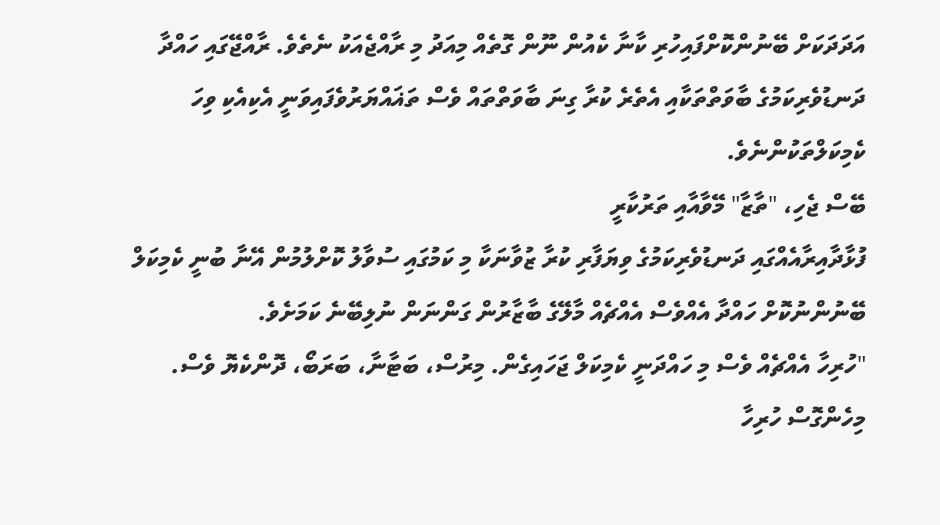އަދަދަކަށް ބޭނުންކޮށްފައިހުރި ކާނާ ކެއުން ނޫން ގޮތެއް މިއަދު މި ރާއްޖެއަކު ނެތެވެ. ރާއްޖޭގައި ހައްދާ ދަނޑުވެރިކަމުގެ ބާވަތްތަކާއި އެތެރެ ކުރާ ގިނަ ބާވަތްތައް ވެސް ތަޣައްޔަރުވެފައިވަނީ އެކިއެކި ވިހަ ކެމިކަލްތަކުންނެވެ.
ބޭސް ޖެހި، "ތާޒާ" މޭވާއާއި ތަރުކާރީ
ފުޅާދާއިރާއެއްގައި ދަނޑުވެރިކަމުގެ ވިޔަފާރި ކުރާ ޒުވާނަކާ މި ކަމުގައި ސުވާލު ކޮށްލުމުން އޭނާ ބުނީ ކެމިކަލް ބޭނުންނުކޮށް ހައްދާ އެއްވެސް އެއްޗެއް މާލޭގެ ބާޒާރުން ގަންނަން ނުލިބޭނެ ކަމަށެވެ.
"ހުރިހާ އެއްޗެއް ވެސް މި ހައްދަނީ ކެމިކަލް ޖަހައިގެން. މިރުސް، ބަޓާނާ، ބަރަބޯ، ދޮންކެޔޮ ވެސް. މިހެންގޮސް ހުރިހާ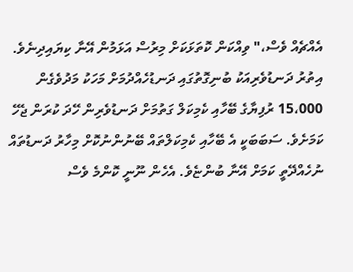އެއްޗެއް ވެސް،" ވިއްކަން ކޮތަޅަކަށް މިރުސް އަޅަމުން އޭނާ ކިޔައިދިނެވެ.
އިތުރު ދަނޑުވެރިއަކު ބުނިގޮތުގައި ދަނޑުހެއްދުމަށް މަހަކު މަދުވެގެން 15،000 ރުފިޔާގެ ބޭހާއި ކެމިކަލް ގަތުމަށް ދަނޑުވެރިން ހޭދަ ކުރަން ޖެހޭ ކަމަށެވެ. ސަބަބަކީ އެ ބޭހާއި ކެމިކަލްތައް ބޭނުންނުކޮށް މިހާރު ދަނޑުތައް ނުހެއްދޭތީ ކަމަށް އޭނާ ބުންޏެވެ. އެހެން ނޫނީ ކޮންމެ ވެސް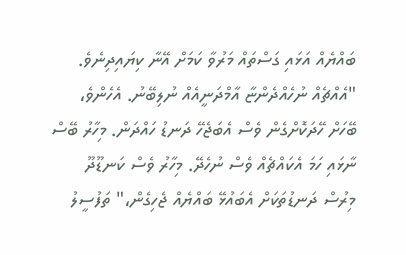ބައްޔެއް އަޅައި ގަސްތައް މަރުވާ ކަމަށް އޭނާ ކިޔައިދިނެވެ.
"އެއްޗެއް ނުހެއްދެންޏާ އާމްދަނީއެއް ނުލިބޭނު. އެހެންވެ، ބޭހަށް ހޭދަކޮށްގެން ވެސް އެބަޖެހޭ ދަނޑު ހައްދަން. މިހާރު ބޭސް ނާޅައި ހަމަ އެކައްޗެއް ވެސް ނުހެދޭ. މިހާރު ވެސް ކަނޑޫދޫ މިރުސް ދަނޑުތަކަށް އެބައުޅޭ ބައްޔެއް ޖެހިގެން،" ތަފުސީލު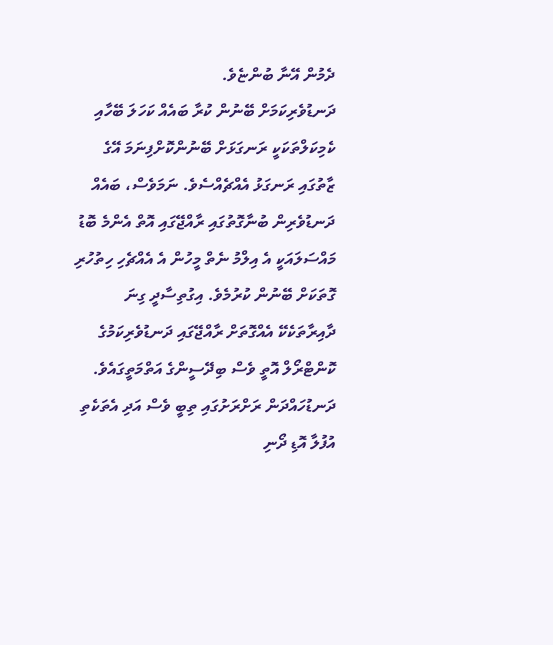ދެމުން އޭނާ ބުންޏެވެ.
ދަނޑުވެރިކަމަށް ބޭނުން ކުރާ ބައެއް ކަހަލަ ބޭހާއި ކެމިކަލްތަކަކީ ރަނގަޅަށް ބޭނުންކޮށްފިނަމަ އޭގެ ޒާތުގައި ރަނގަޅު އެއްޗެއްސެވެ. ނަމަވެސް، ބައެއް ދަނޑުވެރިން ބުނާގޮތުގައި ރާއްޖޭގައި އޮތް އެންމެ ބޮޑު މައްސަލައަކީ އެ އިލްމު ނެތް މީހުން އެ އެއްޗެހި ހިތުހުރި ގޮތަކަށް ބޭނުން ކުރުމެވެ. އިގުތިސާދީ ގިނަ ދާއިރާތަކެކޭ އެއްގޮތަށް ރާއްޖޭގައި ދަނޑުވެރިކަމުގެ ކޮންޓްރޯލް އޮތީ ވެސް ބިދޭސީންގެ އަތްމަތީގައެވެ. ދަނޑުހައްދަން ރަށްރަށުގައި ތިބީ ވެސް އަދި އެތަކެތި އުފުލާ އޮޑި ދޯނި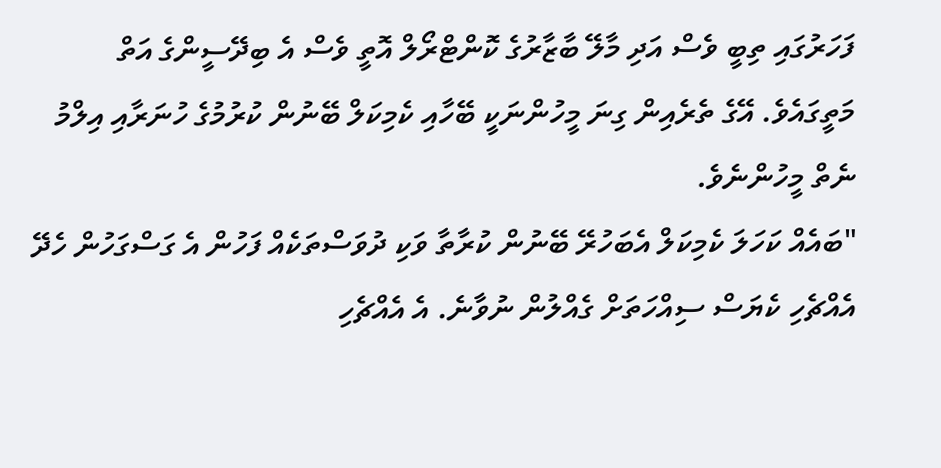ފަހަރުގައި ތިބީ ވެސް އަދި މާލޭ ބާޒާރުގެ ކޮންޓްރޯލް އޮތީ ވެސް އެ ބިދޭސީންގެ އަތް މަތީގައެވެ. އޭގެ ތެރެއިން ގިނަ މީހުންނަކީ ބޭހާއި ކެމިކަލް ބޭނުން ކުރުމުގެ ހުނަރާއި އިލްމު ނެތް މީހުންނެވެ.
"ބައެއް ކަހަލަ ކެމިކަލް އެބަހުރޭ ބޭނުން ކުރާތާ ވަކި ދުވަސްތަކެއް ފަހުން އެ ގަސްގަހުން ހެދޭ އެއްޗެހި ކެޔަސް ސިއްހަތަށް ގެއްލުން ނުވާނެ. އެ އެއްޗެހި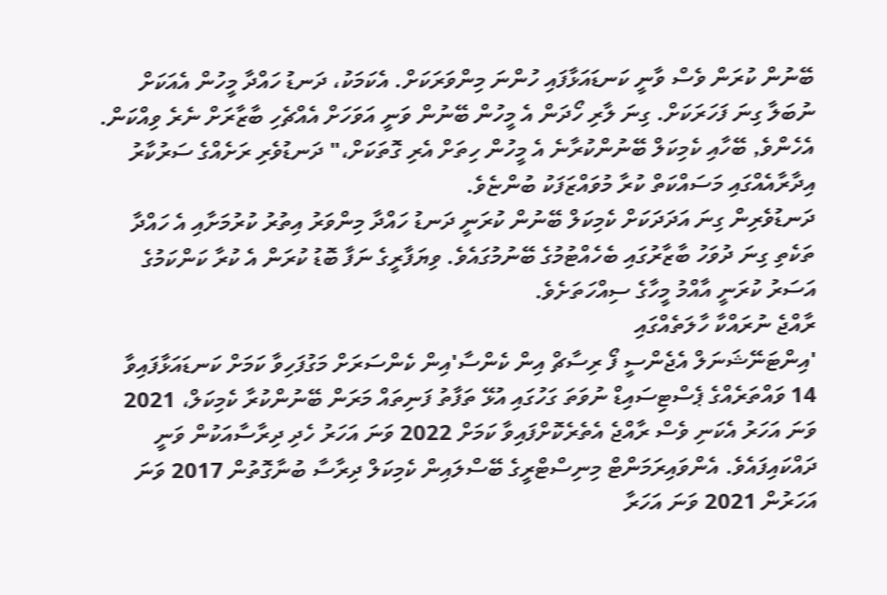ބޭނުން ކުރަން ވެސް ވާނީ ކަނޑައަޅާފައި ހުންނަ މިންވަރަކަށް. އެކަމަކު، ދަނޑު ހައްދާ މީހުން އެއަކަށް ނުބަލާ ގިނަ ފަހަރަކަށް. ގިނަ ލާރި ހޯދަން އެ މީހުން ބޭނުން ވަނީ އަވަހަށް އެއްޗެހި ބާޒާރަށް ނެރެ ވިއްކަން. އެހެންވެ, ބޭހާއި ކެމިކަލް ބޭނުންކުރާނެ އެ މީހުން ހިތަށް އެރި ގޮތަކަށް،" ދަނޑުވެރި ރަށެއްގެ ސަރުކާރު އިދާރާއެއްގައި މަސައްކަތް ކުރާ މުވައްޒަފަކު ބުންޏެވެ.
ދަނޑުވެރިން ގިނަ އަދަދަކަށް ކެމިކަލް ބޭނުން ކުރަނީ ދަނޑު ހައްދާ މިންވަރު އިތުރު ކުރުމަށާއި އެ ހައްދާ ތަކެތި ގިނަ ދުވަހު ބާޒާރުގައި ބެހެއްޓުމުގެ ބޭނުމުގައެވެ. ވިޔަފާރީގެ ނަފާ ބޮޑު ކުރަން އެ ކުރާ ކަންކަމުގެ އަސަރު ކުރަނީ އާއްމު މީހާގެ ސިއްހަތަށެވެ.
ރާއްޖެ ނުރައްކާ ހާލަތެއްގައި
'އިންޓަނޭޝަނަލް އެޖެންސީ ފޯ ރިސާޗް އިން ކެންސާ'އިން ކެންސަރަށް މަގުފަހިވާ ކަމަށް ކަނޑައަޅާފައިވާ 14 ވައްތަރެއްގެ ޕެސްޓިސައިޑް ނުވަތަ ގަހުގައި އުޅޭ ތަފާތު ފަނިތައް މަރަން ބޭނުންކުރާ ކެމިކަލް، 2021 ވަނަ އަހަރު އެކަނި ވެސް ރާއްޖެ އެތެރެކޮށްފައިވާ ކަމަށް 2022 ވަނަ އަހަރު ހެދި ދިރާސާއަކުން ވަނީ ދައްކައިފައެވެ. އެންވައިރަމަންޓް މިނިސްޓްރީގެ ބޭސްލައިން ކެމިކަލް ދިރާސާ ބުނާގޮތުން 2017 ވަނަ އަހަރުން 2021 ވަނަ އަހަރާ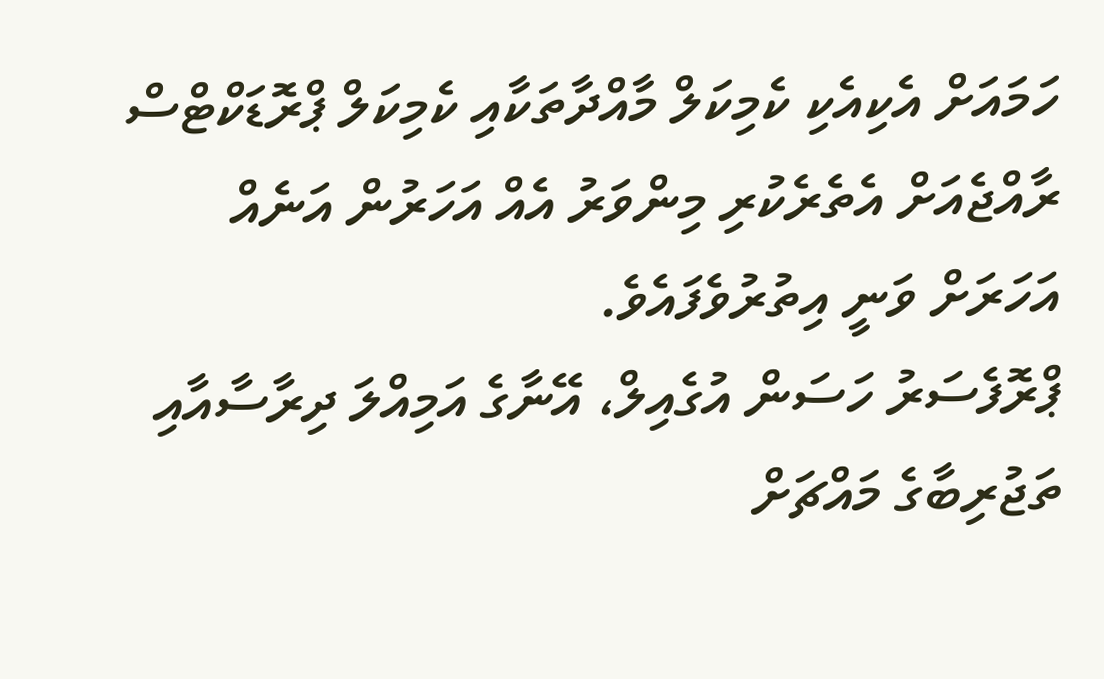ހަމައަށް އެކިއެކި ކެމިކަލް މާއްދާތަކާއި ކެމިކަލް ޕްރޮޑަކްޓްސް ރާއްޖެއަށް އެތެރެކުރި މިންވަރު އެއް އަހަރުން އަނެއް އަހަރަށް ވަނީ އިތުރުވެފައެވެ.
ޕްރޮފެސަރު ހަސަން އުގެއިލް، އޭނާގެ އަމިއްލަ ދިރާސާއާއި ތަޖުރިބާގެ މައްޗަށް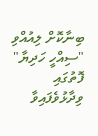ބިނާކޮށް ލިއުއްވި "ސިއްހީ ހަދިޔާ" ފޮތުގައި ވިދާޅުވެފައިވާ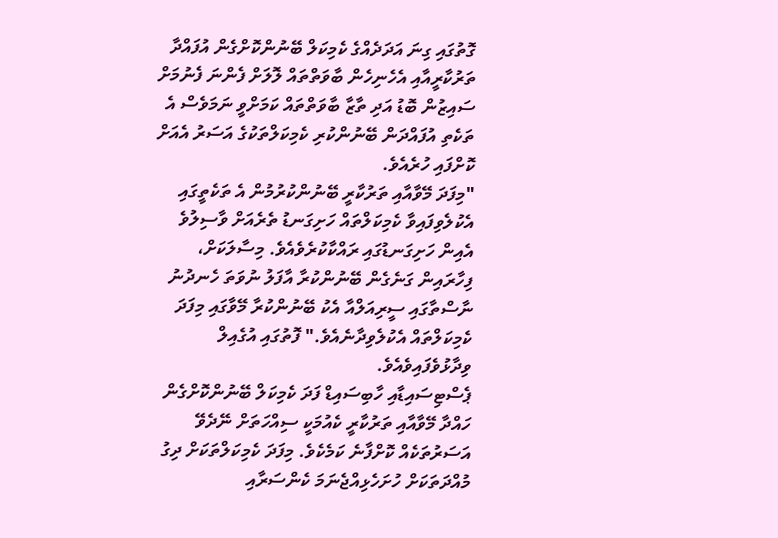ގޮތުގައި ގިނަ އަދަދެއްގެ ކެމިކަލް ބޭނުންކޮށްގެން އުފައްދާ ތަރުކާރީއާއި އެހެނިހެން ބާވަތްތައް ލޮލަށް ފެންނަ ފެނުމަށް ސައިޒުން ބޮޑު އަދި ތާޒާ ބާވަތްތައް ކަމަށްވީ ނަމަވެސް އެ ތަކެތި އުފައްދަން ބޭނުންކުރި ކެމިކަލްތަކުގެ އަސަރު އެއަށް ކޮށްފައި ހުރެއެވެ.
"މިފަދަ މޭވާއާއި ތަރުކާރީ ބޭނުންކުރުމުން އެ ތަކެތީގައި އެކުލެވިފައިވާ ކެމިކަލްތައް ހަށިގަނޑު ތެރެއަށް ވާސިލުވެ އެއިން ހަށިގަނޑުގައި ރައްކާކުރެވެއެވެ. މިސާލަކަށް، ފިހާރައިން ގަނެގެން ބޭނުންކުރާ އާފަލު ނުވަތަ ހެނދުނު ނާސްތާގައި ސީރިއަލްއާ އެކު ބޭނުންކުރާ މޭވާގައި މިފަދަ ކެމިކަލްތައް އެކުލެވިދާނެއެވެ." ފޮތުގައި އުގެއިލް ވިދާޅުވެފައިވެއެވެ.
ޕެސްޓިސައިޑާއި ހާބިސައިޑް ފަދަ ކެމިކަލް ބޭނުންކޮށްގެން ހައްދާ މޭވާއާއި ތަރުކާރީ ކެއުމަކީ ސިއްހަތަށް ނޭދެވޭ އަސަރުތަކެއް ކޮށްފާނެ ކަމެކެވެ. މިފަދަ ކެމިކަލްތަކަށް ދިގު މުއްދަތަކަށް ހުށަހެޅިއްޖެނަމަ ކެންސަރާއި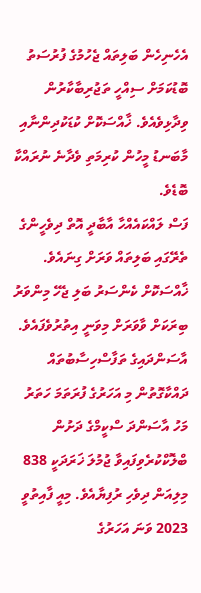އެހެނިހެން ބަލިތައް ޖެހުމުގެ ފުރުސަތު ބޮޑުކަމަށް ސިއްހީ ތަޖުރިބާކާރުން ވިދާޅިވެއެވެ. ޚާއްސަކޮށް ކުޑަކުދިންނާއި މާބަނޑު މީހުން ކުރިމަތި ވެދާނެ ނުރައްކާ ބޮޑެވެ.
ފަސް ލައްކައެއްހާ އާބާދީ އޮތް ދިވެހީންގެ ތެރޭގައި ބަލިތައް ވަރަށް ގިނައެވެ. ޚާއްސަކޮށް ކެންސަރު ބަލި ޖެހޭ މިންވަރު ބިރަކަށް ވާވަރަށް މިވަނީ އިތުރުވެފައެވެ. އާސަންދައިގެ ތަފާސްހިސާބުތައް ދައްކާގޮތުން މި އަހަރުގެ ފުރަތަމަ ހަތަރު މަހު އާސަންދަ ސްކީމްގެ ދަށުން ބްލޮކްކުރެވިފައިވާ ޖުމުލަ ޚަރަދަކީ 838 މިލިއަން ދިވެހި ރުފިޔާއެވެ. މިއީ ފާއިތުވީ 2023 ވަނަ އަހަރުގެ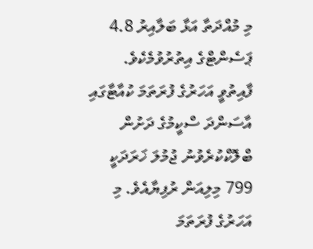މި މުއްދަތާ އަޅާ ބަލާއިރު 4.8 ޕަސެންޓްގެ އިތުރުވުމެކެވެ. ފާއިތުވީ އަހަރުގެ ފުރަތަމަ ކުއާޓާގައި އާސަންދަ ސްކީމުގެ ދަށުން ބްލޮކްކުރެވުނު ޖުމުލަ ޚަރަދަކީ 799 މިލިއަން ރުފިޔާއެވެ. މި އަހަރުގެ ފުރަތަމަ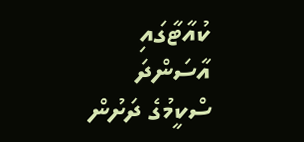ކުއާޓާގައި އާސަންދަ ސްކީމުގެ ދަށުން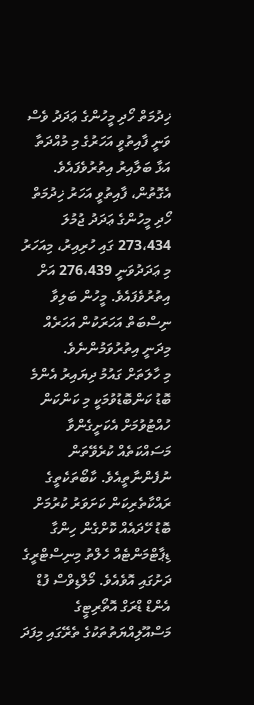ޚިދުމަތް ހޯދި މީހުންގެ ޢަދަދު ވެސް ވަނީ ފާއިތުވީ އަހަރުގެ މި މުއްދަތާ އަޅާ ބަލާއިރު އިތުރުވެފައެވެ. އެގޮތުން، ފާއިތުވީ އަހަރު ޚިދުމަތް ހޯދި މީހުންގެ ޢަދަދު ޖުމުލަ 273،434 ގައި ހުރިއިރު، މިއަހަރު މި ޢަދަދުވަނީ 276،439 އަށް އިތުރުވެފައެވެ. މީހުން ބަލިވާ ނިސްބަތް އަހަރަކުން އަހަރެއް މިދަނީ އިތުރުވަމުންނެވެ.
މި ހާލަތަށް ގައުމު ދިޔައިރު އެންމެ ބޮޑު ކަންބޮޑުވުމަކީ މި ކަންކަން ހުއްޓުވުމަށް އެކަށީގެންވާ މަސައްކަތެއް ކުރެވޭތަން ނުފެންނާތީއެވެ. ކާބޯތަކެތީގެ ރައްކާތެރިކަން ކަށަވަރު ކުރުމަށް ބޮޑު ހޭދައެއް ކޮށްގެން ހިންގާ ޑިޕާޓްމަންޓެއް ހެލްތު މިނިސްޓްރީގެ ދަށުގައި އޮވެއެވެ. މޯލްޑިވްސް ފުޑް އެންޑް ޑްރަގް އޮތޯރިޓީގެ މަސްއޫލިއްޔަތުތަކުގެ ތެރޭގައި މިފަދަ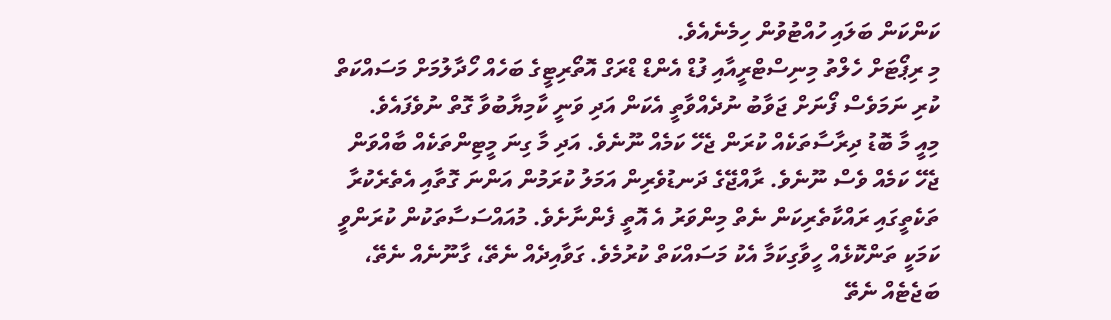ކަންކަން ބަލައި ހުއްޓުވުން ހިމެނެއެވެ.
މި ރިޕޯޓަށް ހެލްތު މިނިސްޓްރީއާއި ފުޑް އެންޑް ޑްރަގް އޮތޯރިޓީގެ ބަހެއް ހޯދާލުމަށް މަސައްކަތް ކުރި ނަމަވެސް ފޯނަށް ޖަވާބު ނުދެއްވާތީ އެކަން އަދި ވަނީ ކާމިޔާބުވާ ގޮތް ނުވެފައެވެ.
މިއީ މާ ބޮޑު ދިރާސާތަކެއް ކުރަން ޖެހޭ ކަމެއް ނޫނެވެ. އަދި މާ ގިނަ މީޓިންތަކެއް ބާއްވަން ޖެހޭ ކަމެއް ވެސް ނޫނެވެ. ރާއްޖޭގެ ދަނޑުވެރިން އަމަލު ކުރަމުން އަންނަ ގޮތާއި އެތެރެކުރާ ތަކެތީގައި ރައްކާތެރިކަން ނެތް މިންވަރު އެ އޮތީ ފެންނާށެވެ. މުއައްސަސާތަކުން ކުރަންވީ ކަމަކީ ތަންކޮޅެއް ހީވާގިކަމާ އެކު މަސައްކަތް ކުރުމެވެ. ގަވާއިދެއް ނެތޭ، ގާނޫނެއް ނެތޭ، ބަޖެޓެއް ނެތޭ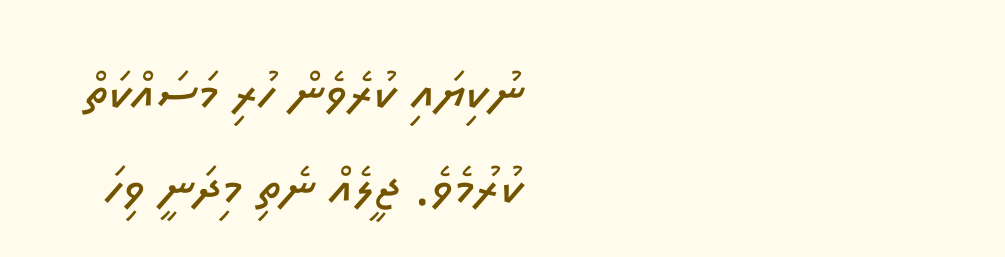ނުކިޔައި ކުރެވެން ހުރި މަސައްކަތް ކުރުމެވެ. ޖީލެއް ނެތި މިދަނީ ވިހަ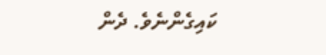ކައިގެންނެވެ. ދެން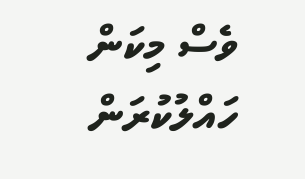ވެސް މިކަން ހައްލުކުރަން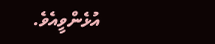އުޅެންވީއެވެ.